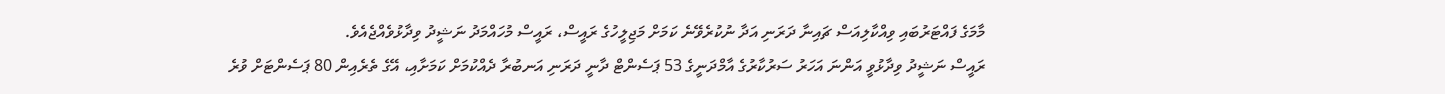މާމަގެ ފައްޓަރުބައި ވިއްކާލިއަސް ޗައިނާ ދަރަނި އަދާ ނުކުރެވޭނެ ކަމަށް މަޖިލީހުގެ ރައީސް، ރައީސް މުހައްމަދު ނަޝީދު ވިދާޅުވެއްޖެއެވެ.
ރައީސް ނަޝީދު ވިދާޅުވީ އަންނަ އަހަރު ސަރުކާރުގެ އާމްދަނީގެ 53 ޕަސެންޓް ދާނީ ދަރަނި އަނބުރާ ދެއްކުމަށް ކަމަށާއި، އޭގެ ތެރެއިން 80 ޕަސެންޓަށް ވުރެ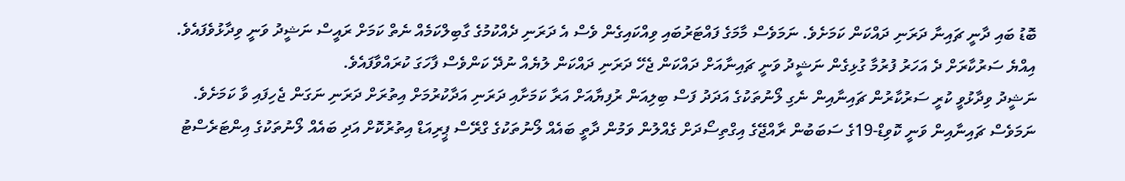ބޮޑު ބައި ދާނީ ޗައިނާ ދަރަނި ދައްކަން ކަމަށެވެ. ނަމަވެސް މާމަގެ ފައްޓަރުބައި ވިއްކައިގެން ވެސް އެ ދަރަނި ދެއްކުމުގެ ގާބިލްކަމެއް ނެތް ކަމަށް ރައީސް ނަޝީދު ވަނީ ވިދާޅުވެފައެވެ.
އިއްޔެ ސަރުކާރަށް ދެ އަހަރު ފުރުމާ ގުޅިގެން ނަޝީދު ވަނީ ޗައިނާއަށް ދައްކަން ޖެހޭ ދަރަނި ދައްކަން ލުޔެއް ނުދޭ ކަންވެސް ފާހަގަ ކުރައްވާފައެވެ.
ނަޝީދު ވިދާޅުވީ ކުރީ ސަރުކާރުން ޗައިނާއިން ނެގި ލޯނުތަކުގެ އަދަދު ފަސް ބިލިއަން ރުފިޔާއަށް އަރާ ކަމަށާއި ދަރަނި އަދާކުރުމަށް އިތުރަށް ދަރަނި ނަގަން ޖެހިފައި ވާ ކަމަށެވެ.
ނަމަވެސް ޗައިނާއިން ވަނީ ކޮވިޑް-19ގެ ސަބަބުން ރާއްޖޭގެ އިގްތިސޯދަށް ގެއްލުން ވަމުން ދާތީ ބައެއް ލޯނުތަކުގެ ގްރޭސް ޕީރިއަޑް އިތުރުކޮށް އަދި ބައެއް ލޯނުތަކުގެ އިންޓަރެސްޓު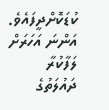ކުޑަކޮށްދީފައެވެ.
އަންނަ އަހަރަށް ލަފާކުރާ ދައުލަތުގެ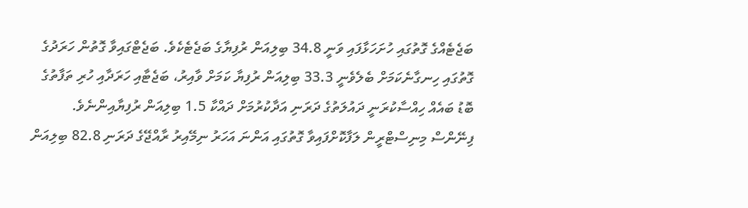ބަޖެޓެއްގެ ގޮތުގައި ހުށަހަޅާފައި ވަނީ 34.8 ބިލިއަން ރުފިޔާގެ ބަޖެޓެކެވެ. ބަޖެޓްގައިވާ ގޮތުން ހަރަދުގެ ގޮތުގައި ހިނގާނެކަމަށް ބެލެވެނީ 33.3 ބިލިއަން ރުފިޔާ ކަމަށް ވާއިރު، ބަޖެޓާއި ހަރަދާއި ހުރި ތަފާތުގެ ބޮޑު ބައެއް ހިއްސާކުރަނީ ދައުލަތުގެ ދަރަނި އަދާކުރުމަށް ދައްކާ 1.5 ބިލިއަން ރުފިޔާއިންނެވެ.
ފިނޭންސް މިނިސްޓްރީން ލަފާކޮށްފައިވާ ގޮތުގައި އަންނަ އަހަރު ނިމޭއިރު ރާއްޖޭގެ ދަރަނި 82.8 ބިލިއަން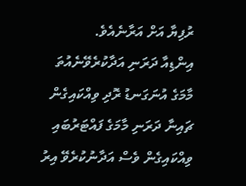ރުފިޔާ އަށް އަރާނެއެވެ.
އިންޑިއާ ދަރަނި އަދާކުރެވޭނެއުތަ މާމަގެ އުނަގަނޑު ރޮދި ވިއްކައިގެން ޗައިނާ ދަރަނި މާމަގެ ފައްޓަރުބައި ވިއްކައިގެން ވެސް އަދާނުކުރެވޭ އިރު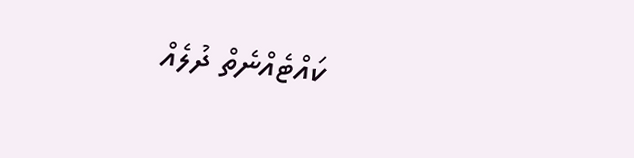ކައްޓެއްނެތް ދުލެއް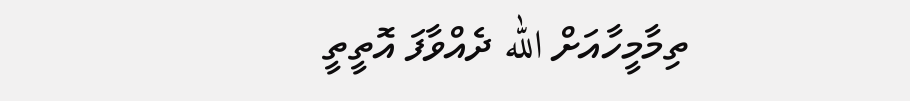ތިމާމީހާއަށް الله ދެއްވާފަ އޮތީތީ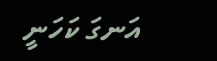އަނގަ ކަހަނީ